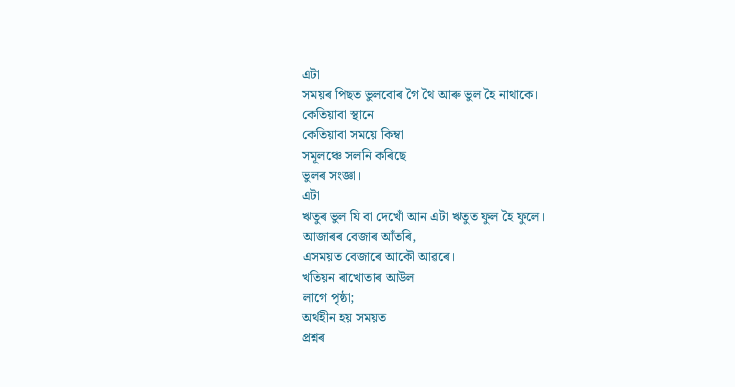এটা
সময়ৰ পিছত ভুলবোৰ গৈ থৈ আৰু ভুল হৈ নাথাকে।
কেতিয়াবা স্থানে
কেতিয়াবা সময়ে কিম্বা
সমূলঞ্চে সলনি কৰিছে
ভুলৰ সংজ্ঞা।
এটা
ঋতুৰ ভুল যি বা দেখোঁ আন এটা ঋতুত ফুল হৈ ফুলে।
আজাৰৰ বেজাৰ আঁতৰি,
এসময়ত বেজাৰে আকৌ আৱৰে।
খতিয়ন ৰাখোতাৰ আউল
লাগে পৃষ্ঠা;
অৰ্থহীন হয় সময়ত
প্ৰশ্নৰ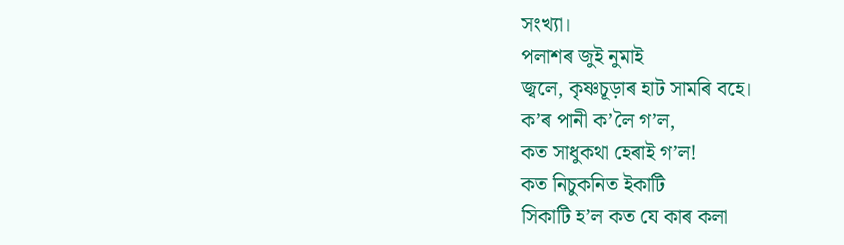সংখ্যা।
পলাশৰ জুই নুমাই
জ্বলে, কৃষ্ণচূড়াৰ হাট সামৰি বহে।
ক’ৰ পানী ক’লৈ গ’ল,
কত সাধুকথা হেৰাই গ’ল!
কত নিচুকনিত ইকাটি
সিকাটি হ’ল কত যে কাৰ কলা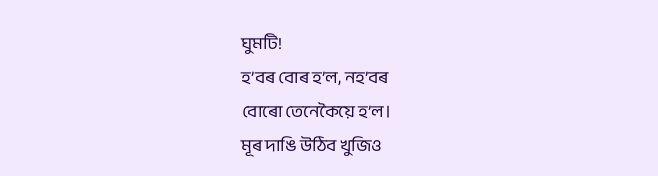ঘুমটি!
হ’বৰ বোৰ হ’ল, নহ’বৰ
বোৰো তেনেকৈয়ে হ’ল।
মূৰ দাঙি উঠিব খুজিও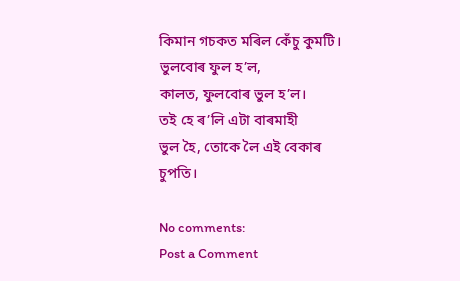কিমান গচকত মৰিল কেঁচু কুমটি।
ভুলবোৰ ফুল হ’ল,
কালত, ফুলবোৰ ভুল হ’ল।
তই হে ৰ’লি এটা বাৰমাহী
ভুল হৈ, তোকে লৈ এই বেকাৰ চুপতি।

No comments:
Post a Comment